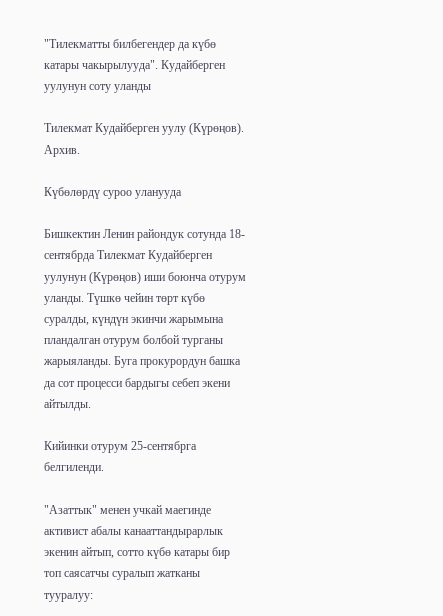"Тилекматты билбегендер да күбө катары чакырылууда". Кудайберген уулунун соту уланды

Тилекмат Кудайберген уулу (Күрөңов). Архив.

Күбөлөрдү суроо уланууда

Бишкектин Ленин райондук сотунда 18-сентябрда Тилекмат Кудайберген уулунун (Күрөңов) иши боюнча отурум уланды. Түшкө чейин төрт күбө суралды, күндүн экинчи жарымына пландалган отурум болбой турганы жарыяланды. Буга прокурордун башка да сот процесси бардыгы себеп экени айтылды.

Кийинки отурум 25-сентябрга белгиленди.

"Азаттык" менен учкай маегинде активист абалы канааттандырарлык экенин айтып, сотто күбө катары бир топ саясатчы суралып жатканы тууралуу: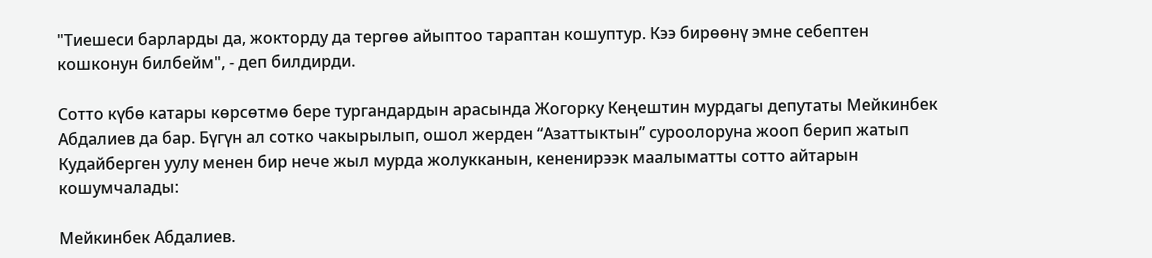"Тиешеси барларды да, жокторду да тергөө айыптоо тараптан кошуптур. Кээ бирөөнү эмне себептен кошконун билбейм", - деп билдирди.

Сотто күбө катары көрсөтмө бере тургандардын арасында Жогорку Кеңештин мурдагы депутаты Мейкинбек Абдалиев да бар. Бүгүн ал сотко чакырылып, ошол жерден “Азаттыктын” суроолоруна жооп берип жатып Кудайберген уулу менен бир нече жыл мурда жолукканын, кененирээк маалыматты сотто айтарын кошумчалады:

Мейкинбек Абдалиев.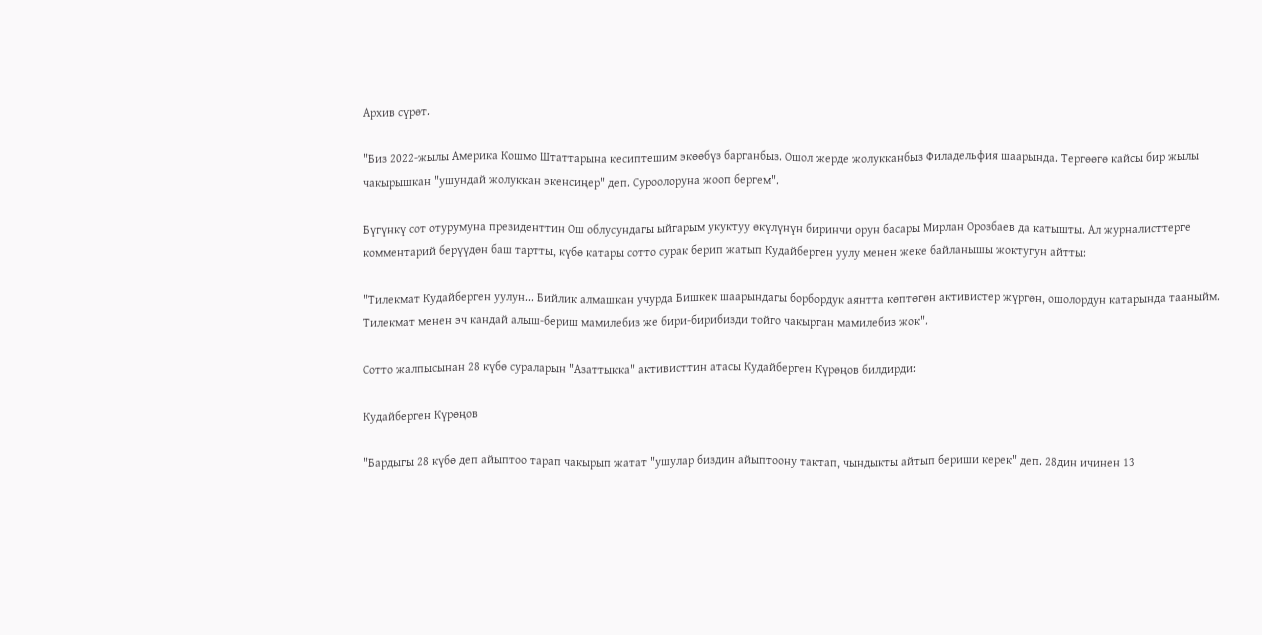Архив сүрөт.

"Биз 2022-жылы Америка Кошмо Штаттарына кесиптешим экөөбүз барганбыз. Ошол жерде жолукканбыз Филадельфия шаарында. Тергөөгө кайсы бир жылы чакырышкан "ушундай жолуккан экенсиңер" деп. Суроолоруна жооп бергем".

Бүгүнкү сот отурумуна президенттин Ош облусундагы ыйгарым укуктуу өкүлүнүн биринчи орун басары Мирлан Орозбаев да катышты. Ал журналисттерге комментарий берүүдөн баш тартты, күбө катары сотто сурак берип жатып Кудайберген уулу менен жеке байланышы жоктугун айтты:

"Тилекмат Кудайберген уулун... Бийлик алмашкан учурда Бишкек шаарындагы борбордук аянтта көптөгөн активистер жүргөн, ошолордун катарында тааныйм. Тилекмат менен эч кандай алыш-бериш мамилебиз же бири-бирибизди тойго чакырган мамилебиз жок".

Сотто жалпысынан 28 күбө сураларын "Азаттыкка" активисттин атасы Кудайберген Күрөңов билдирди:

Кудайберген Күрөңов

"Бардыгы 28 күбө деп айыптоо тарап чакырып жатат "ушулар биздин айыптоону тактап, чындыкты айтып бериши керек" деп. 28дин ичинен 13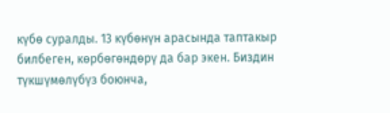күбө суралды. 13 күбөнүн арасында таптакыр билбеген, көрбөгөндөрү да бар экен. Биздин түкшүмөлүбүз боюнча,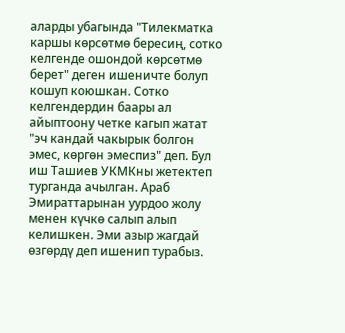аларды убагында "Тилекматка каршы көрсөтмө бересиң, сотко келгенде ошондой көрсөтмө берет" деген ишеничте болуп кошуп коюшкан. Сотко келгендердин баары ал айыптоону четке кагып жатат "эч кандай чакырык болгон эмес, көргөн эмеспиз" деп. Бул иш Ташиев УКМКны жетектеп турганда ачылган. Араб Эмираттарынан уурдоо жолу менен күчкө салып алып келишкен. Эми азыр жагдай өзгөрдү деп ишенип турабыз.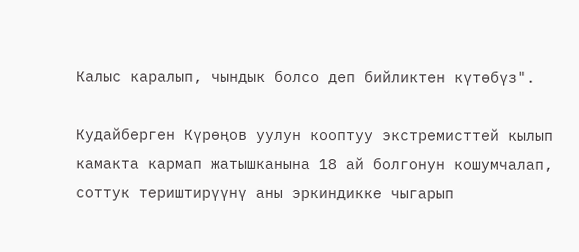Калыс каралып, чындык болсо деп бийликтен күтөбүз".

Кудайберген Күрөңов уулун кооптуу экстремисттей кылып камакта кармап жатышканына 18 ай болгонун кошумчалап, соттук териштирүүнү аны эркиндикке чыгарып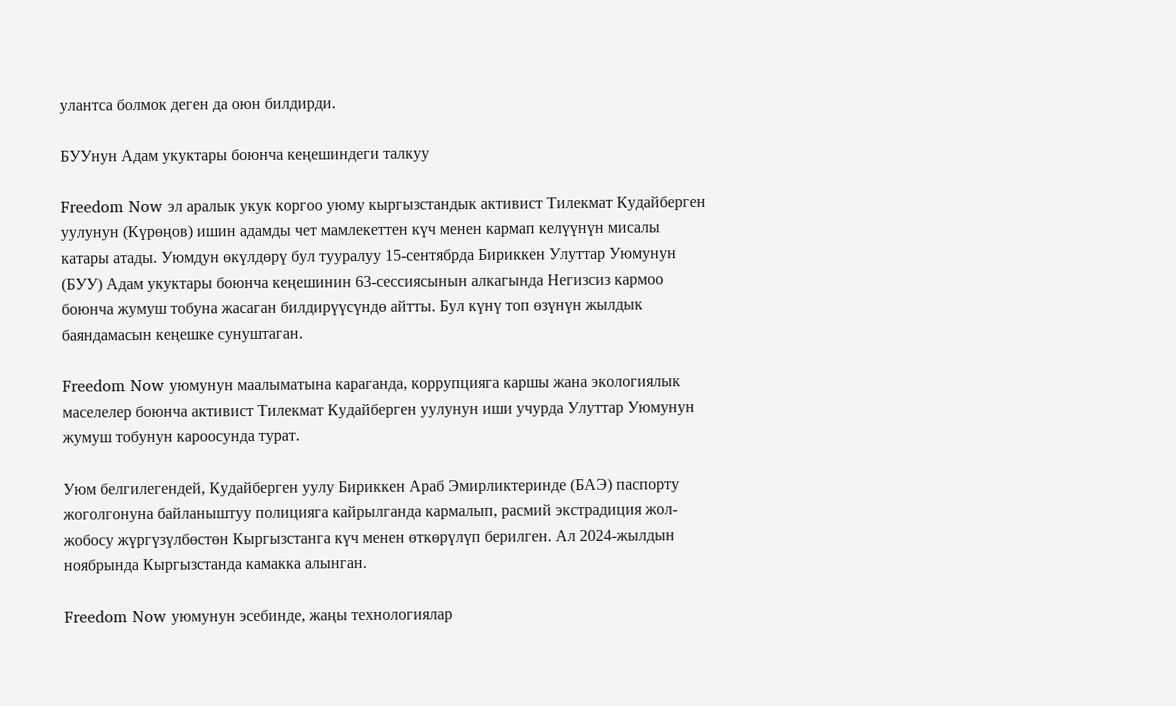улантса болмок деген да оюн билдирди.

БУУнун Адам укуктары боюнча кеңешиндеги талкуу

Freedom Now эл аралык укук коргоо уюму кыргызстандык активист Тилекмат Кудайберген уулунун (Күрөңов) ишин адамды чет мамлекеттен күч менен кармап келүүнүн мисалы катары атады. Уюмдун өкүлдөрү бул тууралуу 15-сентябрда Бириккен Улуттар Уюмунун (БУУ) Адам укуктары боюнча кеңешинин 63-сессиясынын алкагында Негизсиз кармоо боюнча жумуш тобуна жасаган билдирүүсүндө айтты. Бул күнү топ өзүнүн жылдык баяндамасын кеңешке сунуштаган.

Freedom Now уюмунун маалыматына караганда, коррупцияга каршы жана экологиялык маселелер боюнча активист Тилекмат Кудайберген уулунун иши учурда Улуттар Уюмунун жумуш тобунун кароосунда турат.

Уюм белгилегендей, Кудайберген уулу Бириккен Араб Эмирликтеринде (БАЭ) паспорту жоголгонуна байланыштуу полицияга кайрылганда кармалып, расмий экстрадиция жол-жобосу жүргүзүлбөстөн Кыргызстанга күч менен өткөрүлүп берилген. Ал 2024-жылдын ноябрында Кыргызстанда камакка алынган.

Freedom Now уюмунун эсебинде, жаңы технологиялар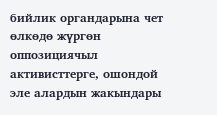бийлик органдарына чет өлкөдө жүргөн оппозициячыл активисттерге, ошондой эле алардын жакындары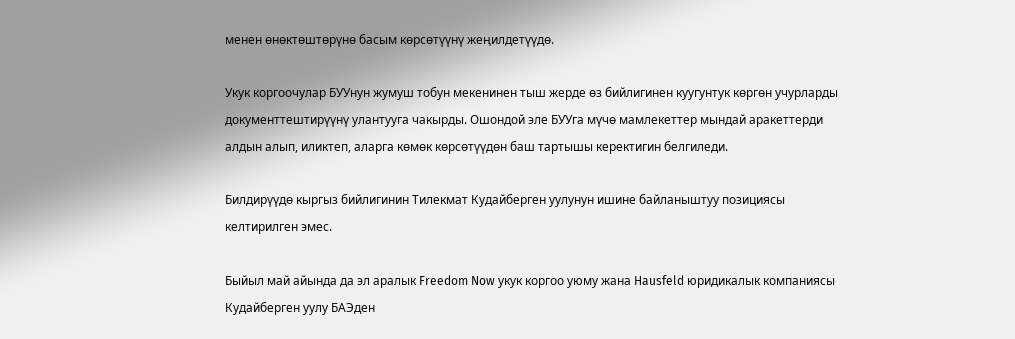менен өнөктөштөрүнө басым көрсөтүүнү жеңилдетүүдө.

Укук коргоочулар БУУнун жумуш тобун мекенинен тыш жерде өз бийлигинен куугунтук көргөн учурларды документтештирүүнү улантууга чакырды. Ошондой эле БУУга мүчө мамлекеттер мындай аракеттерди алдын алып, иликтеп, аларга көмөк көрсөтүүдөн баш тартышы керектигин белгиледи.

Билдирүүдө кыргыз бийлигинин Тилекмат Кудайберген уулунун ишине байланыштуу позициясы келтирилген эмес.

Быйыл май айында да эл аралык Freedom Now укук коргоо уюму жана Hausfeld юридикалык компаниясы Кудайберген уулу БАЭден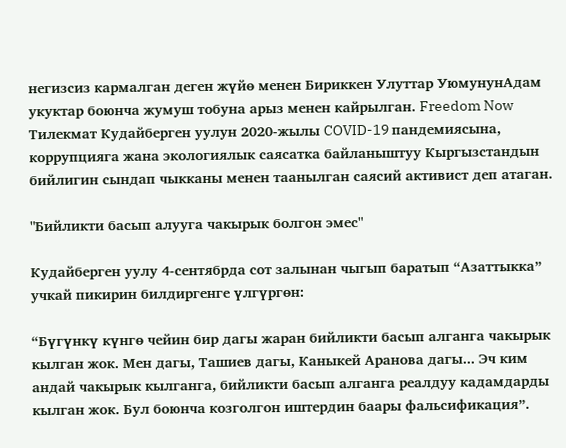негизсиз кармалган деген жүйө менен Бириккен Улуттар УюмунунАдам укуктар боюнча жумуш тобуна арыз менен кайрылган. Freedom Now Тилекмат Кудайберген уулун 2020-жылы COVID-19 пандемиясына, коррупцияга жана экологиялык саясатка байланыштуу Кыргызстандын бийлигин сындап чыкканы менен таанылган саясий активист деп атаган.

"Бийликти басып алууга чакырык болгон эмес"

Кудайберген уулу 4-сентябрда сот залынан чыгып баратып “Азаттыкка” учкай пикирин билдиргенге үлгүргөн:

“Бүгүнкү күнгө чейин бир дагы жаран бийликти басып алганга чакырык кылган жок. Мен дагы, Ташиев дагы, Каныкей Аранова дагы... Эч ким андай чакырык кылганга, бийликти басып алганга реалдуу кадамдарды кылган жок. Бул боюнча козголгон иштердин баары фальсификация”.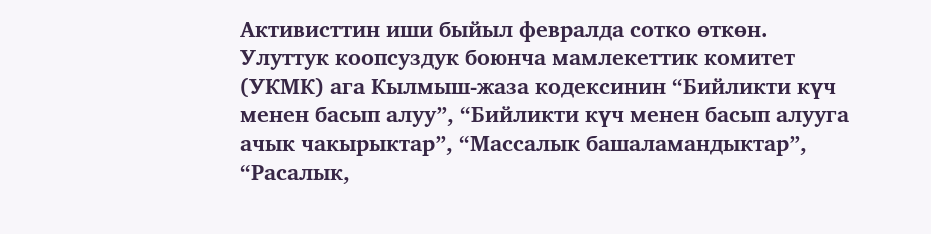Активисттин иши быйыл февралда сотко өткөн. Улуттук коопсуздук боюнча мамлекеттик комитет (УКМК) ага Кылмыш-жаза кодексинин “Бийликти күч менен басып алуу”, “Бийликти күч менен басып алууга ачык чакырыктар”, “Массалык башаламандыктар”, “Расалык,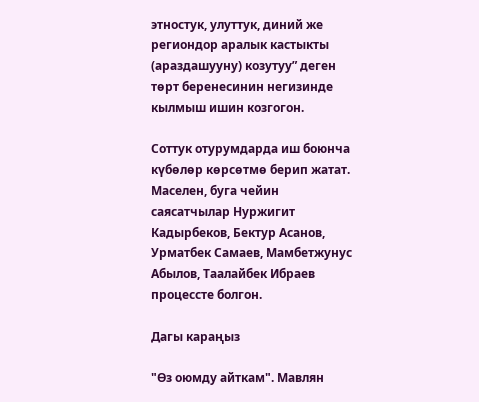этностук, улуттук, диний же региондор аралык кастыкты (араздашууну) козутуу” деген төрт беренесинин негизинде кылмыш ишин козгогон.

Соттук отурумдарда иш боюнча күбөлөр көрсөтмө берип жатат. Маселен, буга чейин саясатчылар Нуржигит Кадырбеков, Бектур Асанов, Урматбек Самаев, Мамбетжунус Абылов, Таалайбек Ибраев процессте болгон.

Дагы караңыз

"Өз оюмду айткам". Мавлян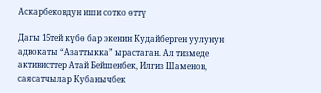Аскарбековдун иши сотко өттү

Дагы 15тей күбө бар экенин Кудайберген уулунун адвокаты “Азаттыкка” ырастаган. Ал тизмеде активисттер Атай Бейшенбек, Илгиз Шаменов, саясатчылар Кубанычбек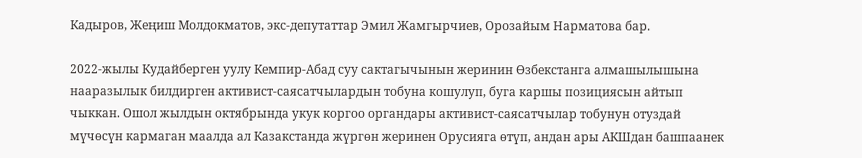Кадыров, Жеңиш Молдокматов, экс-депутаттар Эмил Жамгырчиев, Орозайым Нарматова бар.

2022-жылы Кудайберген уулу Кемпир-Абад суу сактагычынын жеринин Өзбекстанга алмашылышына нааразылык билдирген активист-саясатчылардын тобуна кошулуп, буга каршы позициясын айтып чыккан. Ошол жылдын октябрында укук коргоо органдары активист-саясатчылар тобунун отуздай мүчөсүн кармаган маалда ал Казакстанда жүргөн жеринен Орусияга өтүп, андан ары АКШдан башпаанек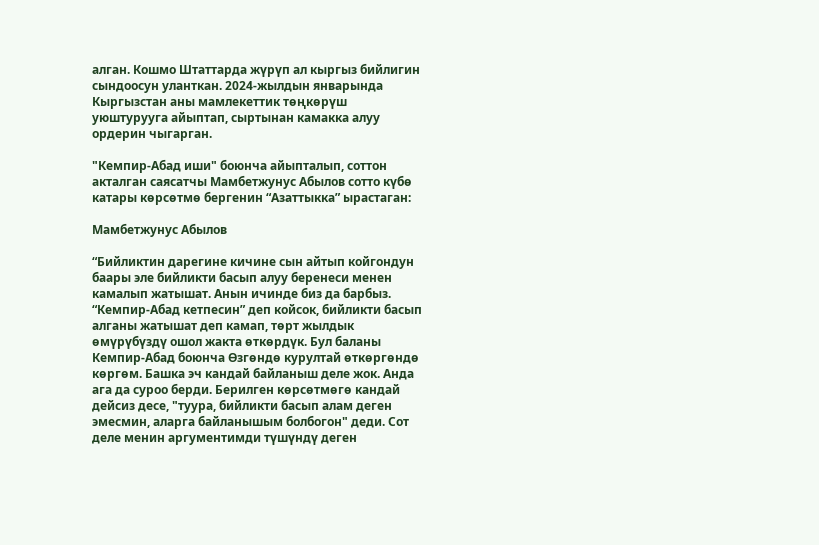алган. Кошмо Штаттарда жүрүп ал кыргыз бийлигин сындоосун уланткан. 2024-жылдын январында Кыргызстан аны мамлекеттик төңкөрүш уюштурууга айыптап, сыртынан камакка алуу ордерин чыгарган.

"Кемпир-Абад иши" боюнча айыпталып, соттон акталган саясатчы Мамбетжунус Абылов сотто күбө катары көрсөтмө бергенин “Азаттыкка” ырастаган:

Мамбетжунус Абылов

“Бийликтин дарегине кичине сын айтып койгондун баары эле бийликти басып алуу беренеси менен камалып жатышат. Анын ичинде биз да барбыз. “Кемпир-Абад кетпесин” деп койсок, бийликти басып алганы жатышат деп камап, төрт жылдык өмүрүбүздү ошол жакта өткөрдүк. Бул баланы Кемпир-Абад боюнча Өзгөндө курултай өткөргөндө көргөм. Башка эч кандай байланыш деле жок. Анда ага да суроо берди. Берилген көрсөтмөгө кандай дейсиз десе, "туура, бийликти басып алам деген эмесмин, аларга байланышым болбогон" деди. Сот деле менин аргументимди түшүндү деген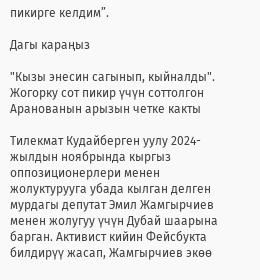пикирге келдим”.

Дагы караңыз

"Кызы энесин сагынып, кыйналды". Жогорку сот пикир үчүн соттолгон Аранованын арызын четке какты

Тилекмат Кудайберген уулу 2024-жылдын ноябрында кыргыз оппозиционерлери менен жолуктурууга убада кылган делген мурдагы депутат Эмил Жамгырчиев менен жолугуу үчүн Дубай шаарына барган. Активист кийин Фейсбукта билдирүү жасап, Жамгырчиев экөө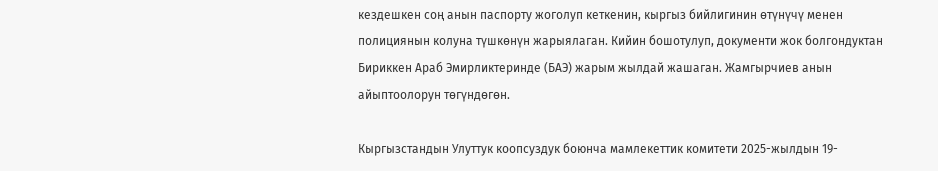кездешкен соң анын паспорту жоголуп кеткенин, кыргыз бийлигинин өтүнүчү менен полициянын колуна түшкөнүн жарыялаган. Кийин бошотулуп, документи жок болгондуктан Бириккен Араб Эмирликтеринде (БАЭ) жарым жылдай жашаган. Жамгырчиев анын айыптоолорун төгүндөгөн.

Кыргызстандын Улуттук коопсуздук боюнча мамлекеттик комитети 2025-жылдын 19-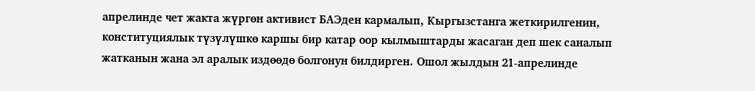апрелинде чет жакта жүргөн активист БАЭден кармалып, Кыргызстанга жеткирилгенин, конституциялык түзүлүшкө каршы бир катар оор кылмыштарды жасаган деп шек саналып жатканын жана эл аралык издөөдө болгонун билдирген. Ошол жылдын 21-апрелинде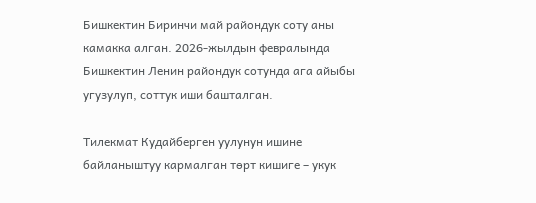Бишкектин Биринчи май райондук соту аны камакка алган. 2026-жылдын февралында Бишкектин Ленин райондук сотунда ага айыбы угузулуп, соттук иши башталган.

Тилекмат Кудайберген уулунун ишине байланыштуу кармалган төрт кишиге – укук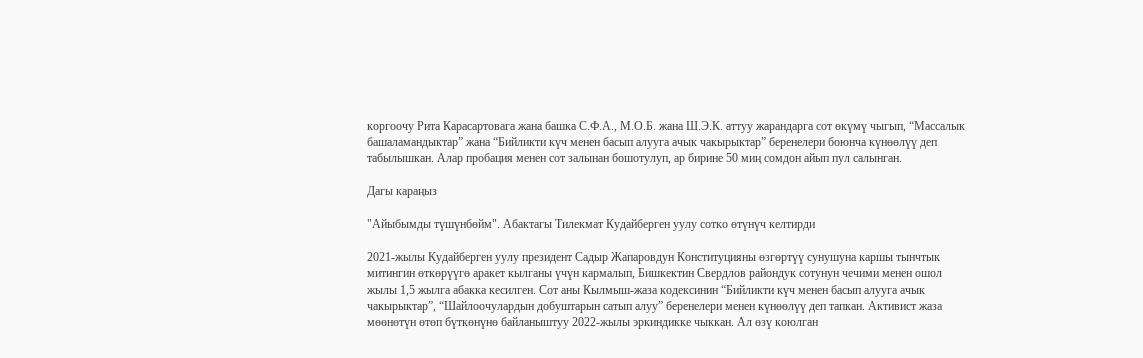коргоочу Рита Карасартовага жана башка С.Ф.А., М.О.Б. жана Ш.Э.К. аттуу жарандарга сот өкүмү чыгып, “Массалык башаламандыктар” жана “Бийликти күч менен басып алууга ачык чакырыктар” беренелери боюнча күнөөлүү деп табылышкан. Алар пробация менен сот залынан бошотулуп, ар бирине 50 миң сомдон айып пул салынган.

Дагы караңыз

"Айыбымды түшүнбөйм". Абактагы Тилекмат Кудайберген уулу сотко өтүнүч келтирди

2021-жылы Кудайберген уулу президент Садыр Жапаровдун Конституцияны өзгөртүү сунушуна каршы тынчтык митингин өткөрүүгө аракет кылганы үчүн кармалып, Бишкектин Свердлов райондук сотунун чечими менен ошол жылы 1,5 жылга абакка кесилген. Сот аны Кылмыш-жаза кодексинин “Бийликти күч менен басып алууга ачык чакырыктар”, “Шайлоочулардын добуштарын сатып алуу” беренелери менен күнөөлүү деп тапкан. Активист жаза мөөнөтүн өтөп бүткөнүнө байланыштуу 2022-жылы эркиндикке чыккан. Ал өзү коюлган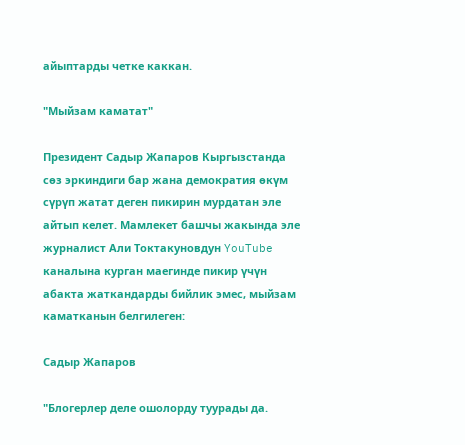айыптарды четке каккан.

"Мыйзам каматат"

Президент Садыр Жапаров Кыргызстанда сөз эркиндиги бар жана демократия өкүм сүрүп жатат деген пикирин мурдатан эле айтып келет. Мамлекет башчы жакында эле журналист Али Токтакуновдун YouTube каналына курган маегинде пикир үчүн абакта жаткандарды бийлик эмес, мыйзам каматканын белгилеген:

Садыр Жапаров

"Блогерлер деле ошолорду туурады да.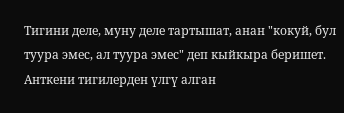Тигини деле, муну деле тартышат, анан "кокуй, бул туура эмес, ал туура эмес" деп кыйкыра беришет. Анткени тигилерден үлгү алган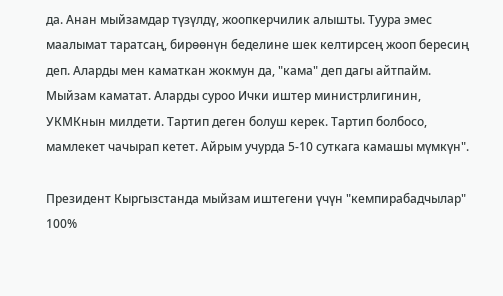да. Анан мыйзамдар түзүлдү, жоопкерчилик алышты. Туура эмес маалымат таратсаң, бирөөнүн беделине шек келтирсең жооп бересиң деп. Аларды мен каматкан жокмун да, "кама" деп дагы айтпайм. Мыйзам каматат. Аларды суроо Ички иштер министрлигинин, УКМКнын милдети. Тартип деген болуш керек. Тартип болбосо, мамлекет чачырап кетет. Айрым учурда 5-10 суткага камашы мүмкүн".

Президент Кыргызстанда мыйзам иштегени үчүн "кемпирабадчылар" 100%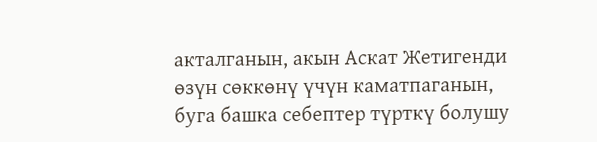акталганын, акын Аскат Жетигенди өзүн сөккөнү үчүн каматпаганын, буга башка себептер түрткү болушу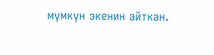мүмкүн экенин айткан.